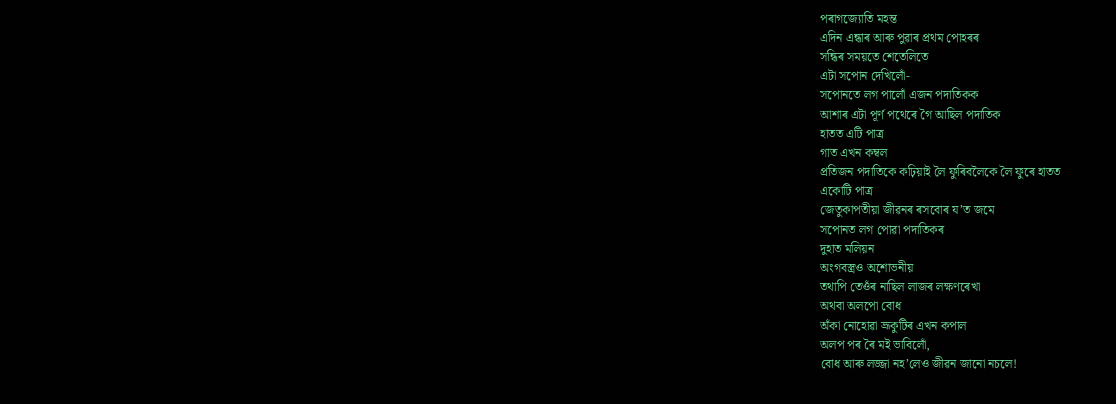পৰাগজ্যোতি মহন্ত
এদিন এন্ধাৰ আৰু পুৱাৰ প্ৰথম পোহৰৰ
সন্ধিৰ সময়তে শেতেলিতে
এটা সপোন দেখিলোঁ-
সপোনতে লগ পালোঁ এজন পদাতিকক
আশাৰ এটা পূৰ্ণ পথেৰে গৈ আছিল পদাতিক
হাতত এটি পাত্ৰ
গাত এখন কম্বল
প্ৰতিজন পদাতিকে কঢ়িয়াই লৈ ফুৰিবলৈকে লৈ ফুৰে হাতত
একোটি পাত্ৰ
জেতুকাপতীয়া জীৱনৰ ৰসবোৰ য’ত জমে
সপোনত লগ পোৱা পদাতিকৰ
দুহাত মলিয়ন
অংগবস্ত্ৰও অশোভনীয়
তথাপি তেওঁৰ নাছিল লাজৰ লক্ষণৰেখা
অথবা অলপো বোধ
অঁকা নোহোৱা ভ্ৰূকুটিৰ এখন কপাল
অলপ পৰ ৰৈ মই ভাবিলোঁ,
বোধ আৰু লজ্জা নহ’লেও জীৱন জানো নচলে!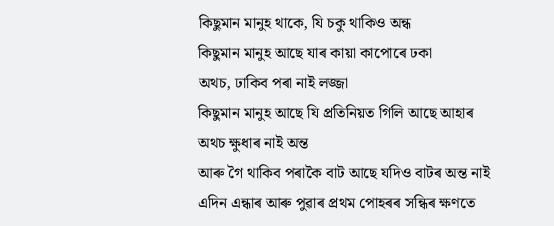কিছুমান মানুহ থাকে, যি চকু থাকিও অন্ধ
কিছুমান মানুহ আছে যাৰ কায়া কাপোৰে ঢকা
অথচ, ঢাকিব পৰা নাই লজ্জা
কিছুমান মানুহ আছে যি প্ৰতিনিয়ত গিলি আছে আহাৰ
অথচ ক্ষুধাৰ নাই অন্ত
আৰু গৈ থাকিব পৰাকৈ বাট আছে যদিও বাটৰ অন্ত নাই
এদিন এন্ধাৰ আৰু পুৱাৰ প্ৰথম পোহৰৰ সন্ধিৰ ক্ষণতে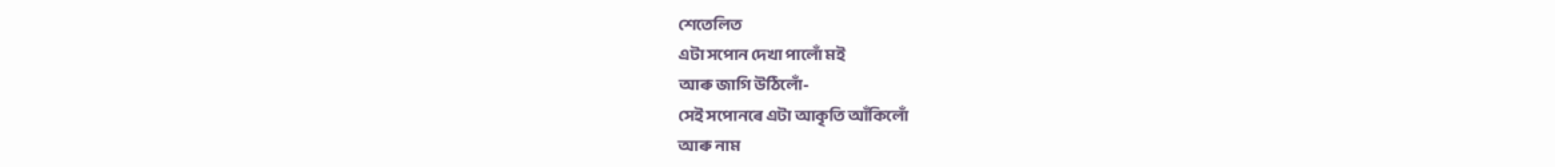শেতেলিত
এটা সপোন দেখা পালোঁ মই
আৰু জাগি উঠিলোঁ-
সেই সপোনৰে এটা আকৃতি আঁকিলোঁ
আৰু নাম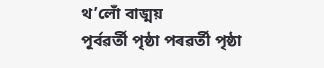থ’লোঁ বাঙ্ময়
পূৰ্বৱৰ্তী পৃষ্ঠা পৰৱৰ্তী পৃষ্ঠা